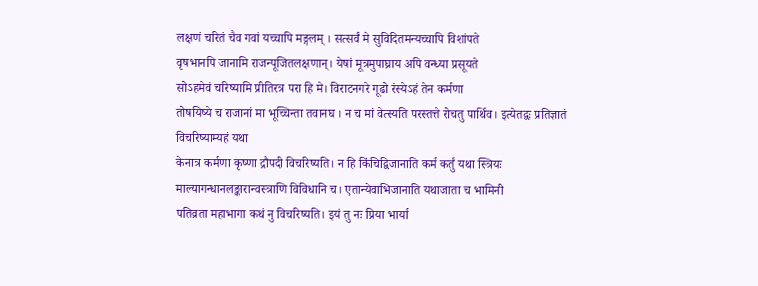लक्षणं चरितं चैव गवां यच्चापि मङ्गलम् । सत्सर्वं मे सुविदितमन्यच्चापि विशांपते
वृषभानपि जानामि राजन्पूजितलक्षणान्। येषां मूत्रमुपाघ्राय अपि वन्ध्या प्रसूयते
सोऽहमेवं चरिष्यामि प्रीतिरत्र परा हि मे। विराटनगरे गूढो रंस्येऽहं तेन कर्मणा
तोषयिष्ये च राजानां मा भूच्चिन्ता तवानघ । न च मां वेत्स्यति परस्तत्ते रोचतु पार्थिव। इत्येतद्वः प्रतिज्ञातं विचरिष्याम्यहं यथा
केनात्र कर्मणा कृष्णा द्रौपदी विचरिष्यति। न हि किंचिद्विजानाति कर्म कर्तुं यथा स्त्रियः
माल्यागन्धानलङ्कारान्वस्त्राणि विविधानि च। एतान्येवाभिजानाति यथाजाता च भामिनी
पतिव्रता महाभागा कथं नु विचरिष्यति। इयं तु नः प्रिया भार्या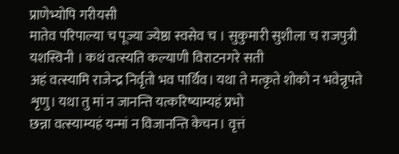प्राणेभ्योपि गरीयसी
मातेव परिपाल्या च पूज्या ज्येष्ठा स्वसेव च । सुकुमारी सुशीला च राजपुत्री यशस्विनी । कथं वत्स्यति कल्याणी विराटनगरे सती
अहं वत्स्यामि राजेन्द्र निर्वृतो भव पार्थिव। यथा ते मत्कृते शोको न भवेन्नृपते शृणु। यथा तु मां न जानन्ति यत्करिष्याम्यहं प्रभो
छन्ना वत्स्याम्यहं यन्मां न विजानन्ति केचन। वृत्तं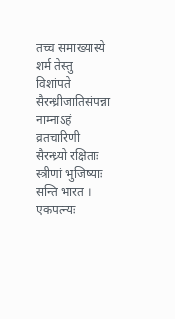तच्च समाख्यास्ये शर्म तेस्तु विशांपते
सैरन्ध्रीजातिसंपन्ना नाम्नाऽहं व्रतचारिणी
सैरन्ध्र्यो रक्षिताः स्त्रीणां भुजिष्याः सन्ति भारत । एकपत्न्यः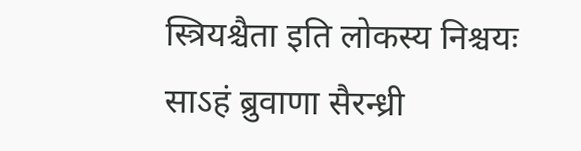स्त्रियश्चैता इति लोकस्य निश्चयः
साऽहं ब्रुवाणा सैरन्ध्री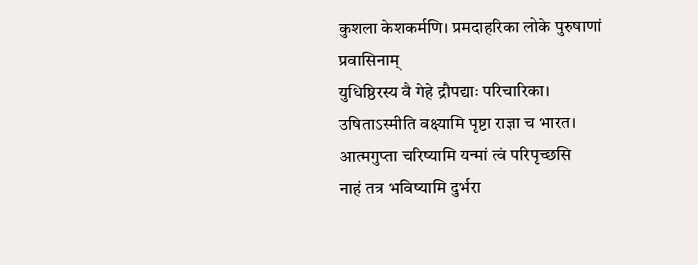कुशला केशकर्मणि। प्रमदाहरिका लोके पुरुषाणां प्रवासिनाम्
युधिष्ठिरस्य वै गेहे द्रौपद्याः परिचारिका। उषिताऽस्मीति वक्ष्यामि पृष्टा राज्ञा च भारत। आत्मगुप्ता चरिष्यामि यन्मां त्वं परिपृच्छसि
नाहं तत्र भविष्यामि दुर्भरा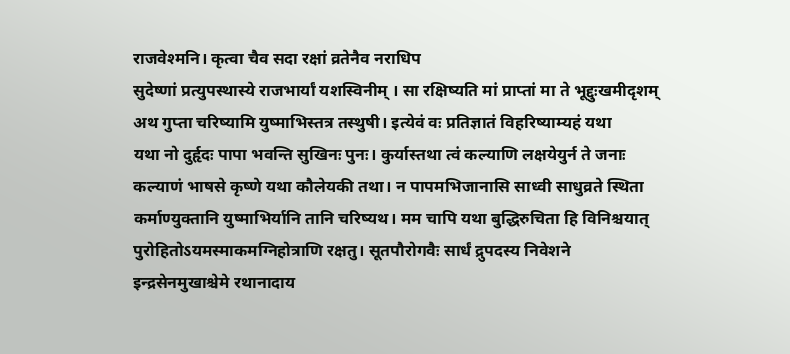राजवेश्मनि। कृत्वा चैव सदा रक्षां व्रतेनैव नराधिप
सुदेष्णां प्रत्युपस्थास्ये राजभार्यां यशस्विनीम् । सा रक्षिष्यति मां प्राप्तां मा ते भूद्दुःखमीदृशम्
अथ गुप्ता चरिष्यामि युष्माभिस्तत्र तस्थुषी। इत्येवं वः प्रतिज्ञातं विहरिष्याम्यहं यथा
यथा नो दुर्हृदः पापा भवन्ति सुखिनः पुनः। कुर्यास्तथा त्वं कल्याणि लक्षयेयुर्न ते जनाः
कल्याणं भाषसे कृष्णे यथा कौलेयकी तथा। न पापमभिजानासि साध्वी साधुव्रते स्थिता
कर्माण्युक्तानि युष्माभिर्यानि तानि चरिष्यथ। मम चापि यथा बुद्धिरुचिता हि विनिश्चयात्
पुरोहितोऽयमस्माकमग्निहोत्राणि रक्षतु। सूतपौरोगवैः सार्धं द्रुपदस्य निवेशने
इन्द्रसेनमुखाश्चेमे रथानादाय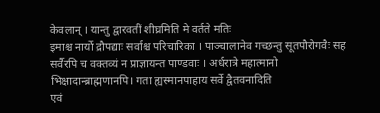केवलान् । यान्तु द्वारवतीं शीघ्रमिति मे वर्तते मतिः
इमाश्च नार्यो द्रौपद्याः सर्वाश्च परिचारिका । पाञ्चालानेव गच्छन्तु सूतपौरोगवैः सह
सर्वैरपि च वक्तव्यं न प्राज्ञायन्त पाण्डवाः । अर्धरात्रे महात्मानो भिक्षादान्ब्राह्मणानपि। गता ह्यस्मानपाहाय सर्वे द्वैतवनादिति
एवं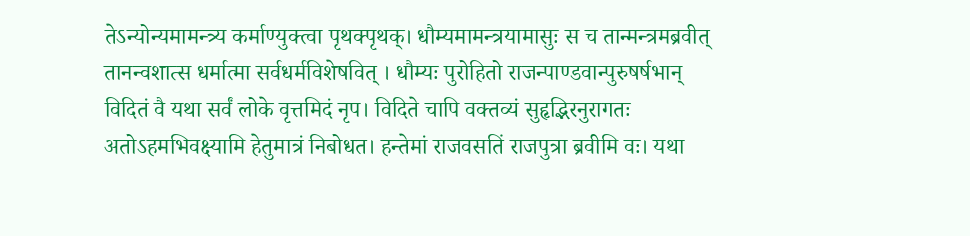तेऽन्योन्यमामन्त्र्य कर्माण्युक्त्वा पृथक्पृथक्। धौम्यमामन्त्रयामासुः स च तान्मन्त्रमब्रवीत्
तानन्वशात्स धर्मात्मा सर्वधर्मविशेषवित् । धौम्यः पुरोहितो राजन्पाण्डवान्पुरुषर्षभान्
विदितं वै यथा सर्वं लोके वृत्तमिदं नृप। विदिते चापि वक्तव्यं सुहृद्भिरनुरागतः
अतोऽहमभिवक्ष्यामि हेतुमात्रं निबोधत। हन्तेमां राजवसतिं राजपुत्रा ब्रवीमि वः। यथा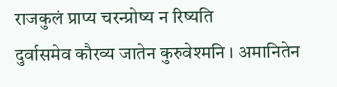राजकुलं प्राप्य चरन्प्रोष्य न रिष्यति
दुर्वासमेव कौरव्य जातेन कुरुवेश्मनि । अमानितेन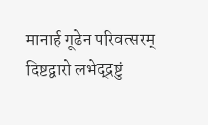मानार्ह गूढेन परिवत्सरम्
दिष्टद्वारो लभेद्द्रष्टुं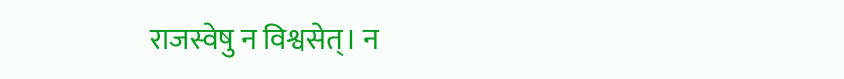राजस्वेषु न विश्वसेत्। न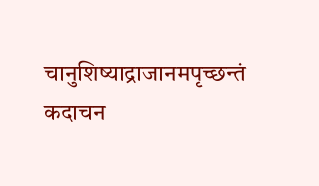चानुशिष्याद्राजानमपृच्छन्तं कदाचन